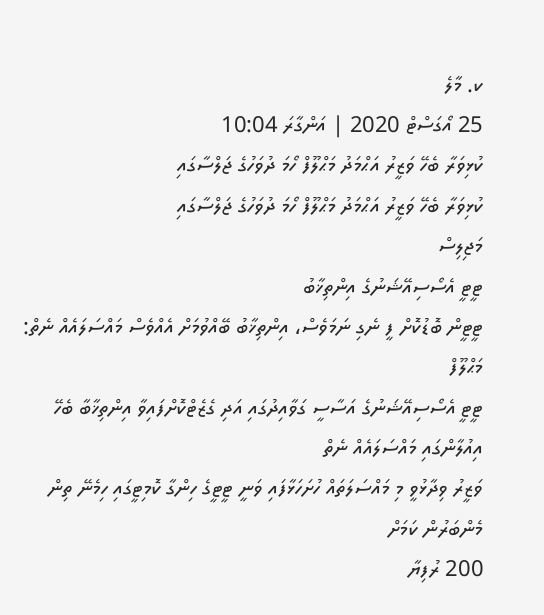ކ. މާލެ
25 އޯގަސްޓް 2020 | އަންގާރަ 10:04
ކުޅިވަރާ ބެހޭ ވަޒީރު އަޙްމަދު މަޙްލޫފް ހޯމަ ދުވަހުގެ ޖަލްސާގައި
ކުޅިވަރާ ބެހޭ ވަޒީރު އަޙްމަދު މަޙްލޫފް ހޯމަ ދުވަހުގެ ޖަލްސާގައި
މަޖިލިސް
ޓީޓީ އެސޯސިއޭޝަނުގެ އިންތިޚާބު
ޓީޓީން ބޮޑުކޮށް ފީ ނެގި ނަމަވެސް، އިންތިޚާބު ބޭއްވުމަށް އެއްވެސް މައްސަލައެއް ނެތް: މަޙްލޫފް
ޓީޓީ އެސޯސިއޭޝަނުގެ އަސާސީ ގަވާއިދުގައި އަދި ގެޒެޓްކޮށްފައިވާ އިންތިޚާބާ ބެހޭ އިއުލާންގައި މައްސަލައެއް ނެތް
ވަޒީރު ވިދާޅުވީ މި މައްސަލަތައް ހުށަހަޅާފައި ވަނީ ޓީޓީގެ ހިންގާ ކޮމިޓީގައި ހިމެނޭ ތިން މެންބަރުން ކަމަށް
200 ރުފިޔާ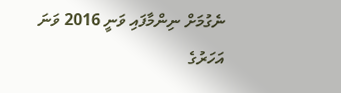ނެގުމަށް ނިންމާފައި ވަނީ 2016 ވަނަ އަހަރުގެ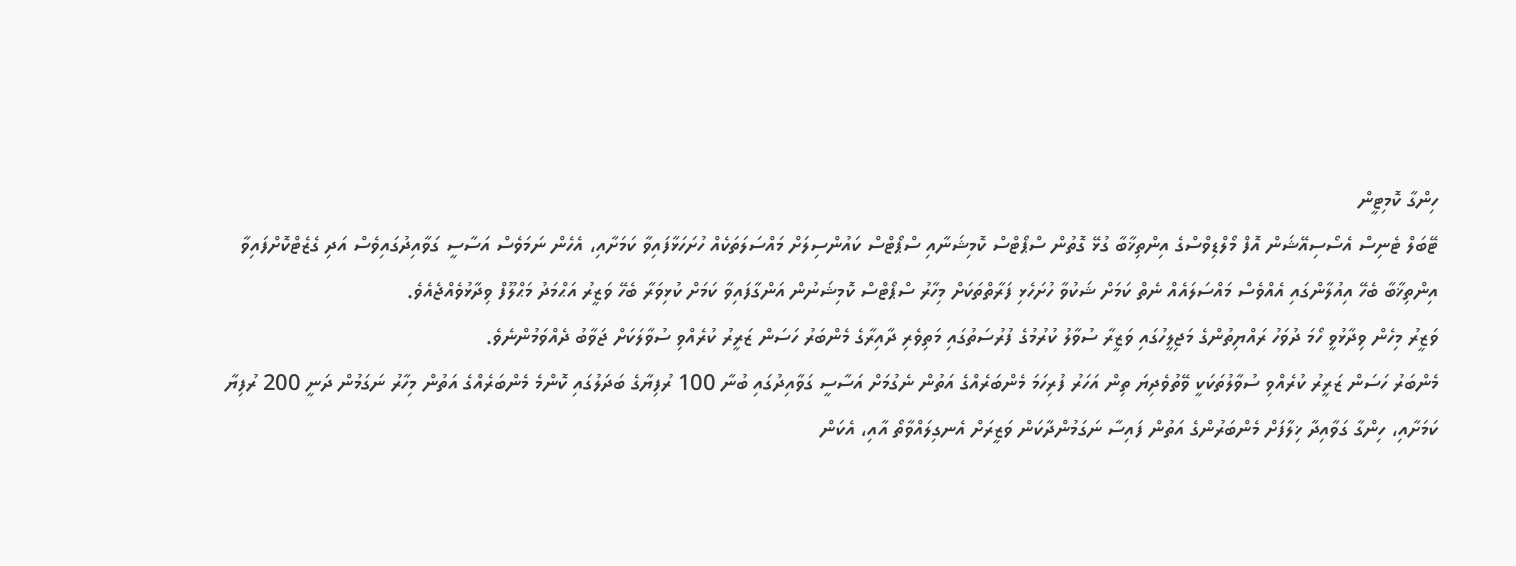ހިންގާ ކޮމިޓީން
ޓޭބަލް ޓެނިސް އެސޯސިއޭޝަން އޮފް މޯލްޑިވްސްގެ އިންތިޚާބާ ގުޅޭ ގޮތުން ސްޕޯޓްސް ކޮމިޝަނާއި ސްޕޯޓްސް ކައުންސިލަށް މައްސަލަތަކެއް ހުށަހަޅާފައިވާ ކަމަށާއި، އެހެން ނަމަވެސް އަސާސީ ގަވާއިދުގައިވެސް އަދި ގެޒެޓްކޮށްފައިވާ އިންތިޚާބާ ބެހޭ އިއުލާންގައި އެއްވެސް މައްސަލައެއް ނެތް ކަމަށް ޝަކުވާ ހުށަހެޅި ފަރާތްތަކަށް މިހާރު ސްޕޯޓްސް ކޮމިޝަނުން އަންގާފައިވާ ކަމަށް ކުޅިވަރާ ބެހޭ ވަޒީރު އަޙްމަދު މަޙްލޫފް ވިދާޅުވެއްޖެއެވެ.
ވަޒީރު މިހެން ވިދާޅުވީ ހޯމަ ދުވަހު ރައްޔިތުންގެ މަޖިލީހުގައި ވަޒީރާ ސުވާލު ކުރުމުގެ ފުރުސަތުގައި މަތިވެރި ދާއިރާގެ މެންބަރު ހަސަން ޒަރީރު ކުރެއްވި ސުވާލަކަށް ޖަވާބު ދެއްވަމުންނެވެ.
މެންބަރު ހަސަން ޒަރީރު ކުރެއްވި ސުވާލުތަކަކީ ވޭތުވެދިޔަ ތިން އަހަރު ފުރިހަމަ މެންބަރެއްގެ އަތުން ނެގުމަށް އަސާސީ ގަވާއިދުގައި ބުނާ 100 ރުފިޔާގެ ބަދަލުގައި ކޮންމެ މެންބަރެއްގެ އަތުން މިހާރު ނަގަމުން ދަނީ 200 ރުފިޔާ ކަމަށާއި، ހިންގާ ގަވާއިދާ ޚިލާފަށް މެންބަރުންގެ އަތުން ފައިސާ ނަގަމުންދާކަން ވަޒީރަށް އެނގިލައްވާތޯ އާއި، އެކަން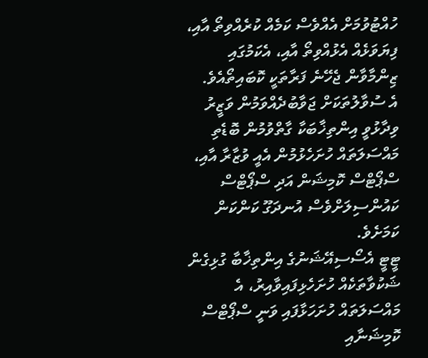ހުއްޓުވުމަށް އެއްވެސް ކަމެއް ކުރެއްވިތޯ އާއި، ފިޔަވަޅެއް އެޅުއްވިތޯ އާއި، އެކަމުގައި ޒިންމާވާން ޖެހޭނެ ފަރާތަކީ ކޮބައިތޯއެވެ.
އެ ސުވާލުތަކަށް ޖަވާބުދެއްވަމުން ވަޒީރު ވިދާޅުވީ އިންތިޚާބަކާ ގާތްވުމުން ބޮޑެތި މައްސަލަތައް ހުށަހެޅުމުން އެއީ ވުޒާރާ އާއި، ސްޕޯޓްސް ކޮމިޝަން އަދި ސްޕޯޓްސް ކައުންސިލަށްވެސް އުނދަގޫ ކަންކަން ކަމަށެވެ.
ޓީޓީ އެސޯސިއޭޝަނުގެ އިންތިޚާބާ ގުޅިގެން ޝަކުވާތަކެއް ހުށަހެޅިފައިވާއިރު، އެ މައްސަލަތައް ހުށަހަޅާފައި ވަނީ ސްޕޯޓްސް ކޮމިޝަނާއި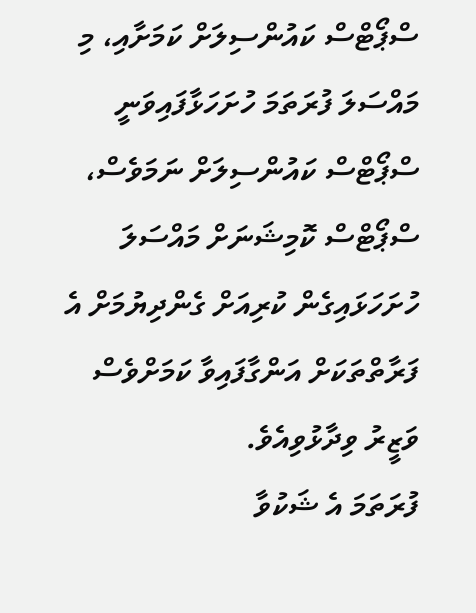ސްޕޯޓްސް ކައުންސިލަށް ކަމަށާއި، މި މައްސަލަ ފުރަތަމަ ހުށަހަޅާފައިވަނީ ސްޕޯޓްސް ކައުންސިލަށް ނަމަވެސް، ސްޕޯޓްސް ކޮމިޝަނަށް މައްސަލަ ހުށަހަޅައިގެން ކުރިއަށް ގެންދިޔުމަށް އެ ފަރާތްތަކަށް އަންގާފައިވާ ކަމަށްވެސް ވަޒީރު ވިދާޅުވިއެވެ.
ފުރަތަމަ އެ ޝަކުވާ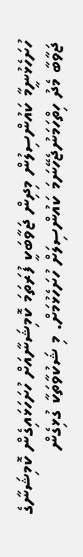ހުށަހެޅުނީމާ ކައުންސިލުން މިދިން ޖަވާބަކީ ފުރަތަމަ ކޮމިޝަނާއަށް ހުށަހަޅައިގެން ކޮމިޝަނާގެ ޖަވާބާ މެދު ހިތްހަމަނުޖެހޭނަމަ ކައުންސިލަށް ހުށަހެޅުމަށް. މި ޝަކުވާތަކާ ގުޅިގެން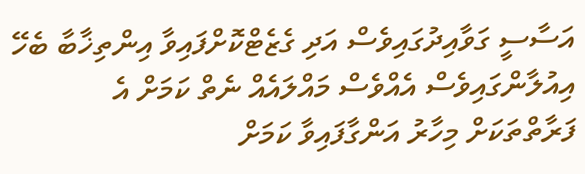އަސާސީ ގަވާއިދުގައިވެސް އަދި ގެޒެޓްކޮށްފައިވާ އިންތިޚާބާ ބެހޭ އިއުލާންގައިވެސް އެއްވެސް މައްލައެއް ނެތް ކަމަށް އެ ފަރާތްތަކަށް މިހާރު އަންގާފައިވާ ކަމަށް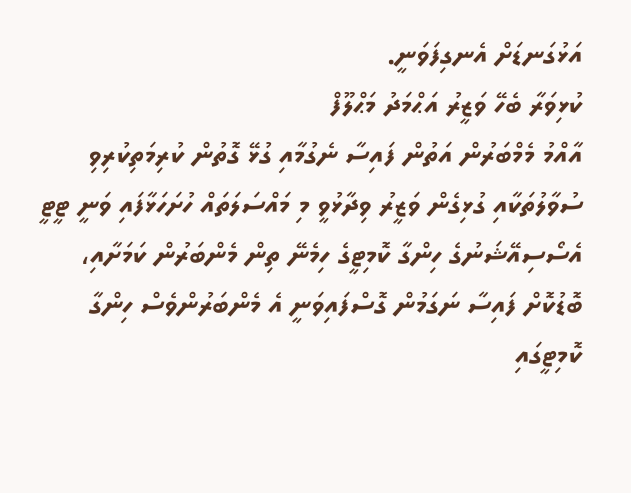އަޅުގަނޑަށް އެނގިފަވަނީ.
ކުޅިވަރާ ބެހޭ ވަޒީރު އަޙްމަދު މަޙްލޫފް
އާއްމު މެމްބަރުން އަތުން ފައިސާ ނެގުމާއި ގުޅޭ ގޮތުން ކުރިމަތިކުރިވި ސުވާލުތަކާއި ގުޅިގެން ވަޒީރު ވިދާޅުވީ މި މައްސަލަތައް ހުށަހަޅާފައި ވަނީ ޓީޓީ އެސޯސިއޭޝަނުގެ ހިންގާ ކޮމިޓީގެ ހިމެނޭ ތިން މެންބަރުން ކަމަށާއި، ބޮޑުކޮށް ފައިސާ ނަގަމުން ގޮސްފައިވަނީ އެ މެންބަރުންވެސް ހިންގާ ކޮމިޓީގައި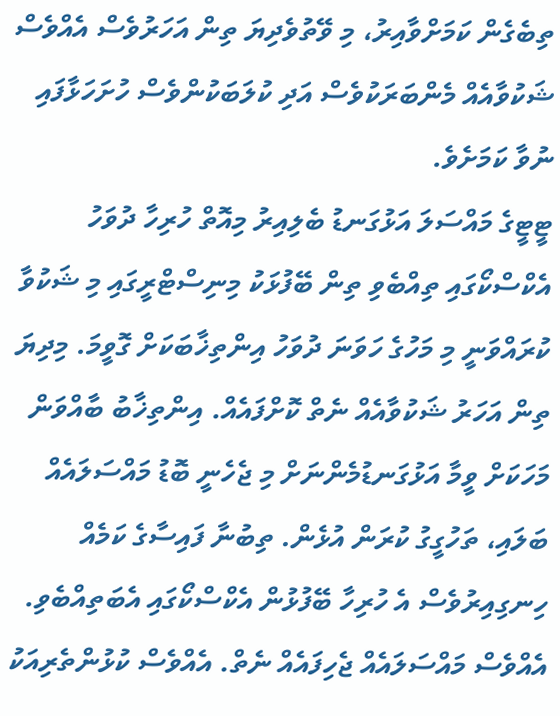ތިބެގެން ކަމަށްވާއިރު، މި ވޭތުވެދިޔަ ތިން އަހަރުވެސް އެއްވެސް ޝަކުވާއެއް މެންބަރަކުވެސް އަދި ކުލަބަކުންވެސް ހުށަހަޅާފައި ނުވާ ކަމަށެވެ.
ޓީޓީގެ މައްސަލަ އަޅުގަނޑު ބެލިއިރު މިއޮތް ހުރިހާ ދުވަހު އެކްސްކޯގައި ތިއްބެވި ތިން ބޭފުޅަކު މިނިސްޓްރީގައި މި ޝަކުވާ ކުރައްވަނީ މި މަހުގެ ހަވަނަ ދުވަހު އިންތިޚާބަކަށް ގޮވީމަ. މިދިޔަ ތިން އަހަރު ޝަކުވާއެއް ނެތް ކޮށްފައެއް. އިންތިޚާބު ބާއްވަން މަހަކަށް ވީމާ އަޅުގަނޑުމެންނަށް މި ޖެހެނީ ބޮޑު މައްސަލައެއް ބަލައި، ތަހުގީގު ކުރަން އުޅެން. ތިބުނާ ފައިސާގެ ކަމެއް ހިނގިއިރުވެސް އެ ހުރިހާ ބޭފުޅުން އެކްސްކޯގައި އެބަތިއްބެވި. އެއްވެސް މައްސަލައެއް ޖެހިފައެއް ނެތް. އެއްވެސް ކުޅުންތެރިއަކު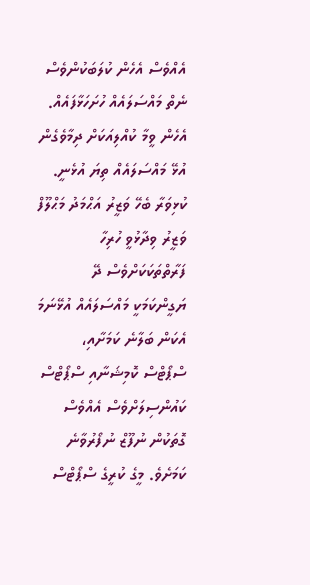އެއްވެސް އެހެން ކުލަބަކުންވެސް ނެތް މައްސަލައެއް ހުށަހަޅާފައެއް. އެހެން ވީމާ ކުއްލިއަކަށް ދިމާވެގެން އުޅޭ މައްސަލައެއް ތިޔަ އުޅެނީ.
ކުޅިވަރާ ބެހޭ ވަޒީރު އަޙްމަދު މަޙްލޫފް
ވަޒީރު ވިދާޅުވީ ހުރިހާ ފަރާތްތަކަކަށްވެސް ދޭ ޔަގީންކަމަކީ މައްސަލައެއް އުޅޭނަމަ އެކަން ބަލާނެ ކަމަށާއި، ސްޕޯޓްސް ކޮމިޝަނާއި ސްޕޯޓްސް ކައުންސިލަށްވެސް އެއްވެސް ގޮތަކުން ނުފޫޒް ނުފޯރުވާނެ ކަމަށެވެ. މީގެ ކުރީގެ ސްޕޯޓްސް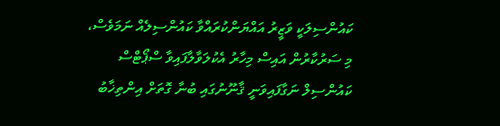ކައުންސިލަކީ ވަޒީރު އައްޔަންކުރައްވާ ކައުންސިލެއް ނަމަވެސް، މި ސަރުކާރުން އައިސް މިހާރު އެކުލަވާލާފައިވާ ސްޕޯޓްސް ކައުންސިލް ނަގާފައިވަނީ ޤާނޫނުގައި ބުނާ ގޮތަށް އިންތިޚާބު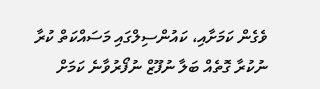ވެގެން ކަމަށާއި، ކައުންސިލްގައި މަސައްކަތް ކުރާ ނުކުރާ ގޮތެއް ބަލާ ނުފޫޒް ނުފޯރުވާނެ ކަމަށް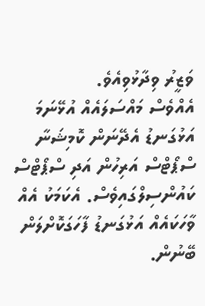ވަޒީރު ވިދާޅުވިއެވެ.
އެއްވެސް މައްސަލައެއް އުޅޭނަމަ އަޅުގަނޑު އެދޭނަން ކޮމިޝަނާ ސްޕޯޓްސް އަރިހުން އަދި ސްޕޯޓްސް ކައުންސިލްގައިވެސް. އެކަމަކު އެއް ވާހަކައެއް އަޅުގަނޑު ފާހަގަކޮށްލަން ބޭނުން.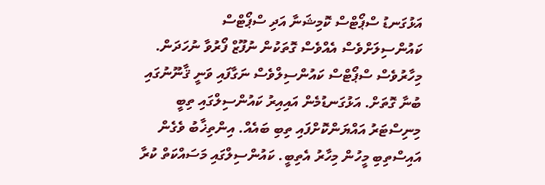އަޅުގަނޑު ސްޕޯޓްސް ކޮމިޝަނާ އަދި ސްޕޯޓްސް ކައުންސިލަށްވެސް އެއްވެސް ގޮތަކުން ނުފޫޒް ފޯރުވާ ނުހަދަން. މިހާރުވެސް ސްޕޯޓްސް ކައުންސިލްވެސް ނަގާފައި ވަނީ ޤާނޫނުގައި ބުނާ ގޮތަށް. އަޅުގަނޑުމެން އައިއިރު ކައުންސިލްގައި ތިބީ މިނިސްޓަރު އައްޔަންކޮށްފައި ތިބި ބައެއް. އިންތިޚާބު ވެގެން އައިސްތިބި މީހުން މިހާރު އެތިބީ. ކައުންސިލްގައި މަސައްކަތް ކުރާ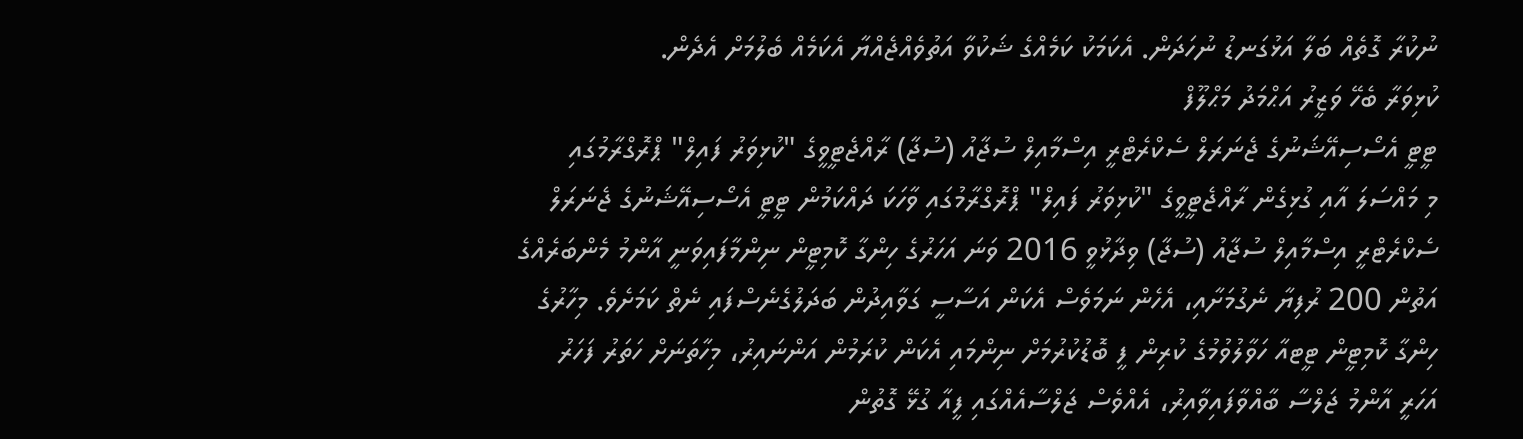ނުކުރާ ގޮތެއް ބަލާ އަޅުގަނޑު ނުހަދަން. އެކަމަކު ކަމެއްގެ ޝަކުވާ އަތުވެއްޖެއްޔާ އެކަމެއް ބެލުމަށް އެދެން.
ކުޅިވަރާ ބެހޭ ވަޒީރު އަޙްމަދު މަޙްލޫފް
ޓީޓީ އެސޯސިއޭޝަނުގެ ޖެނަރަލް ސެކްރެޓްރީ އިސްމާއިލް ސުޖާއު (ސުޖާ) ރާއްޖެޓީވީގެ "ކުޅިވަރު ފައިލް" ޕްރޮގްރާމުގައި
މި މައްސަލަ އާއި ގުޅިގެން ރާއްޖެޓީވީގެ "ކުޅިވަރު ފައިލް" ޕްރޮގްރާމުގައި ވާހަކަ ދައްކަމުން ޓީޓީ އެސޯސިއޭޝަނުގެ ޖެނަރަލް ސެކްރެޓްރީ އިސްމާއިލް ސުޖާއު (ސުޖާ) ވިދާޅުވީ 2016 ވަނަ އަހަރުގެ ހިންގާ ކޮމިޓީން ނިންމާފައިވަނީ އާންމު މެންބަރެއްގެ އަތުން 200 ރުފިޔާ ނެގުމަށާއި، އެހެން ނަމަވެސް އެކަން އަސާސީ ގަވާއިދުން ބަދަލުގެނެސްފައި ނެތް ކަމަށެވެ. މިހާރުގެ ހިންގާ ކޮމިޓީން ޓީޓއާ ހަވާލުވުމުގެ ކުރިން ފީ ބޮޑުކުރުމަށް ނިންމައި އެކަން ކުރަމުން އަންނައިރު، މިހާތަނަށް ހަތަރު ފަހަރު އަހަރީ އާންމު ޖަލްސާ ބާއްވާފައިވާއިރު، އެއްވެސް ޖަލްސާއެއްގައި ފީއާ ގުޅޭ ގޮތުން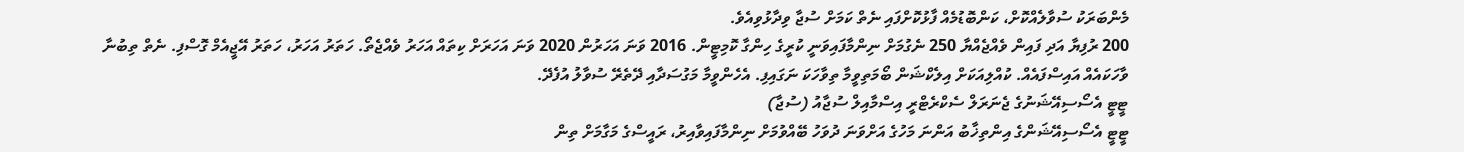މެންބަރަކު ސުވާލެއްކޮށް، ކަންބޮޑުމެއް ފާޅުކޮށްފައި ނެތް ކަމަށް ސުޖާ ވިދާޅުވިއެވެ.
200 ރުފިޔާ އަދި ފައިން ވެއްޖެއްޔާ 250 ނެގުމަށް ނިންމާފައިވަނީ ކުރީގެ ހިންގާ ކޮމިޓީން. 2016 ވަނަ އަހަރުން 2020 ވަނަ އަހަރަށް ކިތައް އަހަރު ވެއްޖެތޯ. ހަތަރު އަހަރު، ހަތަރު އޭޖީއެމް ގޮސްފި. ނެތް ތިބުނާ ވާހަކައެއް އައިސްފައެއް. ކުއްލިއަކަށް އިލެކްޝަން ބޯމަތިވީމާ ތިވާހަކަ ނަގައިފި. އެހެންވީމާ މަގުސަދާއި ދޭތެރޭ ސުވާލު އުފެދޭ.
ޓީޓީ އެސޯސިއޭޝަނުގެ ޖެނަރަލް ސެކްރެޓްރީ އިސްމާއިލް ސުޖާއު (ސުޖާ)
ޓީޓީ އެސޯސިއޭޝަންގެ އިންތިޚާބު އަންނަ މަހުގެ އަށްވަނަ ދުވަހު ބޭއްވުމަށް ނިންމާފައިވާއިރު، ރައީސްގެ މަގާމަށް ތިން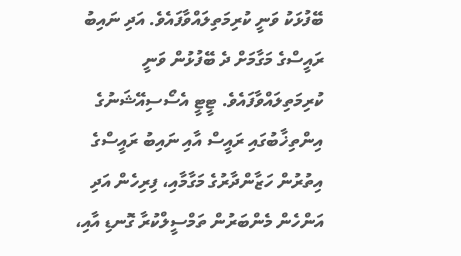ބޭފުޅަކު ވަނީ ކުރިމަތިލައްވާފައެވެ. އަދި ނައިބު ރައީސްގެ މަގާމަށް ދެ ބޭފުޅުން ވަނީ ކުރިމަތިލައްވާފައެވެ. ޓީޓީ އެސޯސިއޭޝަނުގެ އިންތިޚާބުގައި ރައީސް އާއި ނައިބު ރައީސްގެ އިތުރުން ހަޒާންދާރުގެ މަގާމާއި، ފިރިހެން އަދި އަންހެން މެންބަރުން ތަމްސީލްކުރާ ގޮނޑި އާއި،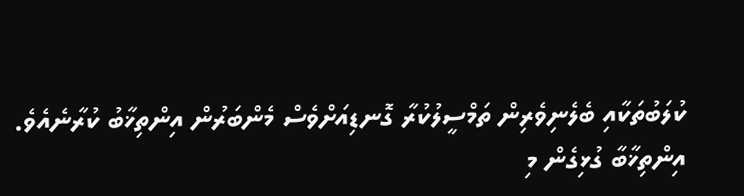ކުލަބުތަކާއި ބެލެނިވެރިން ތަމްސީލުކުރާ ގޮނޑިއަށްވެސް މެންބަރުން އިންތިޚާބު ކުރާނެއެވެ.
އިންތިޚާބާ ގުޅިގެން މި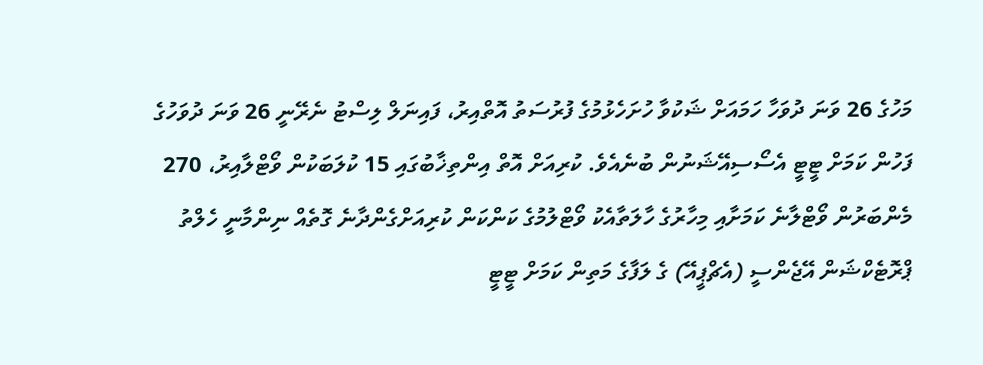މަހުގެ 26 ވަނަ ދުވަހާ ހަމައަށް ޝަކުވާ ހުށަހެޅުމުގެ ފުރުސަތު އޮތްއިރު، ފައިނަލް ލިސްޓު ނެރޭނީ 26 ވަނަ ދުވަހުގެ ފަހުން ކަމަށް ޓީޓީ އެސޯސިއޭޝަނުން ބުނެއެވެ. ކުރިއަށް އޮތް އިންތިޚާބުގައި 15 ކުލަބަކުން ވޯޓްލާއިރު، 270 މެންބަރުން ވޯޓްލާނެ ކަމަށާއި މިހާރުގެ ހާލަތާއެކު ވޯޓްލުމުގެ ކަންކަން ކުރިއަށްގެންދާނެ ގޮތެއް ނިންމާނީ ހެލްތު ޕްރޮޓެކްޝަން އޭޖެންސީ (އެޗްޕީއޭ) ގެ ލަފާގެ މަތިން ކަމަށް ޓީޓީ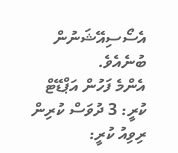އެސޯސިއޭޝަނުން ބުނެއެވެ.
އެންމެ ފަހުން އަޕްޑޭޓް ކުރީ: 3 ދުވަސް ކުރިން
ރިވިއު ކުރީ: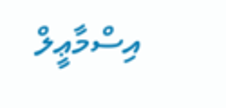އިސްމާޢީލް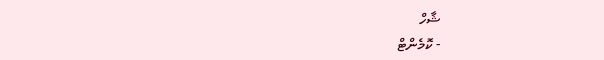ޝާހް
- ކޮމެންޓް